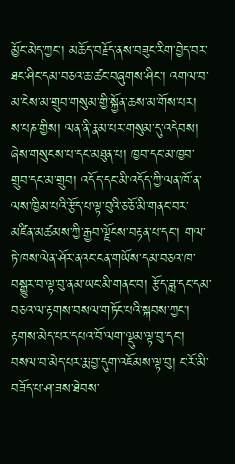མྱོང་མེད་ཀྱང་། མཆོད་བརྗོད་ནས་བཟུང་རིག་བྱེད་བར་ཐང་ཤིང་དམ་བཅའ་ཆ་ཚང་བཞུགས་ཤིང་། འགལ་བ་མ་ངེས་མ་གྲུབ་གསུམ་གྱི་སྐྱོན་ཆས་མ་གོས་པར། ས་པཎ་གྱིས། ལན་ནི་རྣམ་པར་གསུམ་དུ་འདེབས། ཞེས་གསུངས་པ་དང་མཐུན་པ། ཁྱབ་དང་མ་ཁྱབ་གྲུབ་དང་མ་གྲུབ། འདོད་དང་མི་འདོད་ཀྱི་ལན་ཁོ་ན་ལས་ཁྱིམ་པའི་རྩོད་པ་ལྟ་བུའི་ཅ་ཅོ་མི་གནང་བར་མཛིན་མཚམས་ཀྱི་རྒྱབ་ལྗོངས་བརྟན་པ་དང་། གལ་ཏེ་ཁས་ལེན་ཤོར་ནའང་ངན་གཡོས་དམ་བཅའ་ཁ་བསྒྱུར་བ་ལྟ་བུ་ནམ་ཡང་མི་གནང་བ། རྩོད་ཟླ་དང་དམ་བཅའ་ལ་རྟགས་བསལ་གཏོང་པའི་སྐབས་ཀྱང་། རྟགས་མེད་པར་དཔའ་བོ་ལག་ལྡུམ་ལྟ་བུ་དང་། བསལ་བ་མེད་པར་རྨ་བྱ་དུག་འཇོམས་ལྟ་བུ། ང་རོ་མི་བཟོད་པ་ཤ་ཟས་ཐེབས་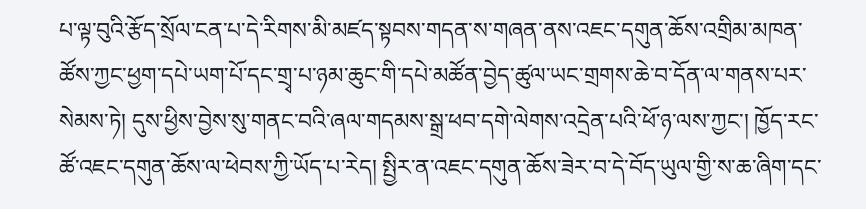པ་ལྟ་བུའི་རྩོད་སྲོལ་ངན་པ་དེ་རིགས་མི་མཛད་སྟབས་གདན་ས་གཞན་ནས་འཇང་དགུན་ཆོས་འགྲིམ་མཁན་ཚོས་ཀྱང་ཕྱག་དཔེ་ཡག་པོ་དང་གྲྭ་པ་ཉམ་ཆུང་གི་དཔེ་མཚོན་བྱེད་ཚུལ་ཡང་གྲགས་ཆེ་བ་དོན་ལ་གནས་པར་སེམས་ཏེ། དུས་ཕྱིས་བྱེས་སུ་གནང་བའི་ཞལ་གདམས་སྒྲ་ཕབ་དགེ་ལེགས་འདྲེན་པའི་ཕོ་ཉ་ལས་ཀྱང་། ཁྱོད་རང་ཚོ་འཇང་དགུན་ཆོས་ལ་ཕེབས་ཀྱི་ཡོད་པ་རེད། སྤྱིར་ན་འཇང་དགུན་ཆོས་ཟེར་བ་དེ་བོད་ཡུལ་གྱི་ས་ཆ་ཞིག་དང་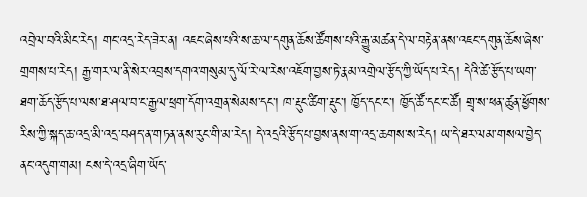འབྲེལ་བའི་མིང་རེད། གང་འདྲ་རེད་ཟེར་ན། འཇང་ཞེས་པའི་ས་ཆ་ལ་དགུན་ཆོས་ཚོགས་པའི་རྒྱུ་མཚན་དེ་ལ་བརྟེན་ནས་འཇང་དགུན་ཆོས་ཞེས་གྲགས་པ་རེད། རྒྱ་གར་ལ་ནི་སེར་འབྲས་དགའ་གསུམ་དུ་ལོ་རེ་ལ་རེས་འཇོག་བྱས་ཏེ་རྣམ་འགྲེལ་རྩོད་ཀྱི་ཡོད་པ་རེད། དེའི་ཚེ་རྩོད་པ་ཡག་ཐག་ཆོད་རྩོད་པ་ལས་ཐ་ཤལ་བ་ང་རྒྱལ་ཕྲག་དོག་འགྲན་སེམས་དང་། ཁ་རྡུང་ཚིག་རྡུང་། ཁྱོད་དང་ང་། ཁྱོད་ཚོ་དང་ང་ཚོ། གྲྭ་ས་ཕན་ཚུན་ཕྱོགས་རིས་ཀྱི་སྐད་ཆ་འདྲ་མི་འདྲ་བཤད་ན་གཏན་ནས་རུང་གི་མ་རེད། དེ་འདྲའི་རྩོད་པ་བྱས་ནས་ག་འདྲ་ཆགས་ས་རེད། ཡ་དེ་ཐར་ལམ་གསལ་བྱེད་ནང་འདུག་གམ། ངས་དེ་འདྲ་ཞིག་ཡོད་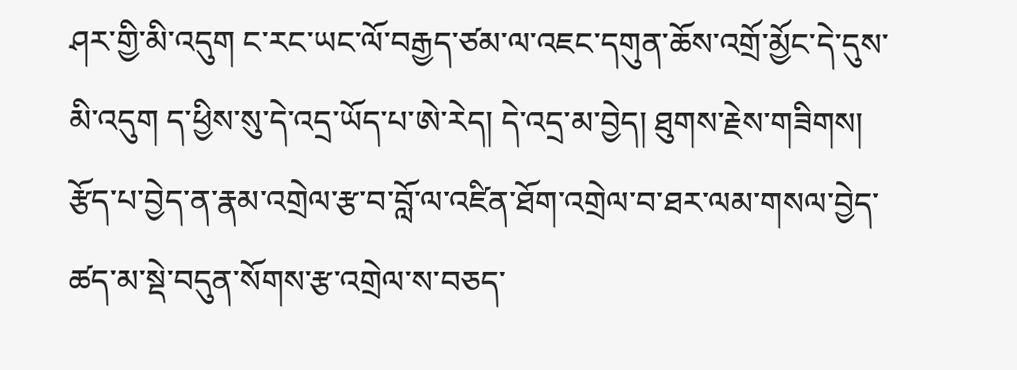ཤར་གྱི་མི་འདུག ང་རང་ཡང་ལོ་བརྒྱད་ཙམ་ལ་འཇང་དགུན་ཆོས་འགྲོ་མྱོང་དེ་དུས་མི་འདུག ད་ཕྱིས་སུ་དེ་འདྲ་ཡོད་པ་ཨེ་རེད། དེ་འདྲ་མ་བྱེད། ཐུགས་རྗེས་གཟིགས། རྩོད་པ་བྱེད་ན་རྣམ་འགྲེལ་རྩ་བ་བློ་ལ་འཛིན་ཐོག་འགྲེལ་བ་ཐར་ལམ་གསལ་བྱེད་ཚད་མ་སྡེ་བདུན་སོགས་རྩ་འགྲེལ་ས་བཅད་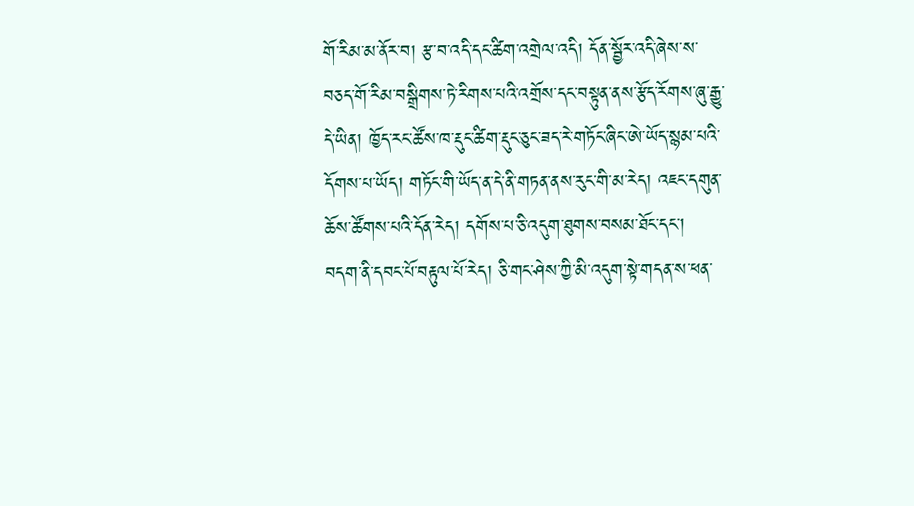གོ་རིམ་མ་ནོར་བ། རྩ་བ་འདི་དང་ཚིག་འགྲེལ་འདི། དོན་སྦྱོར་འདི་ཞེས་ས་བཅད་གོ་རིམ་བསྒྲིགས་ཏེ་རིགས་པའི་འགྲོས་དང་བསྟུན་ནས་རྩོད་རོགས་ཞུ་རྒྱུ་དེ་ཡིན། ཁྱོད་རང་ཚོས་ཁ་རྡུང་ཚིག་རྡུང་ཅུང་ཟད་རེ་གཏོང་ཞིང་ཨེ་ཡོད་སྙམ་པའི་དོགས་པ་ཡོད། གཏོང་གི་ཡོད་ན་དེ་ནི་གཏན་ནས་རུང་གི་མ་རེད། འཇང་དགུན་ཆོས་ཚོགས་པའི་དོན་རེད། དགོས་པ་ཅི་འདུག་ཐུགས་བསམ་ཐོང་དང་། བདག་ནི་དབང་པོ་བརྟུལ་པོ་རེད། ཅི་གང་ཤེས་ཀྱི་མི་འདུག་སྟེ་གདན་ས་ཕན་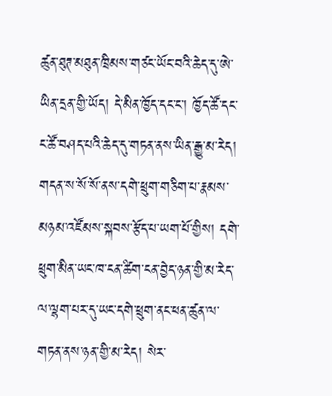ཚུན་ཐུཊ་མཐུན་ཁྲིམས་གཙང་ཡོང་བའི་ཆེད་དུ་ཨེ་ཡིན་དྲན་གྱི་ཡོད། དེ་མིན་ཁྱོད་དང་ང་། ཁྱོད་ཚོ་དང་ང་ཚོ་བཤད་པའི་ཆེད་དུ་གཏན་ནས་ཡིན་རྒྱུ་མ་རེད། གདན་ས་སོ་སོ་ནས་དགེ་ཕྲུག་གཅིག་པ་རྣམས་མཉམ་འཛོམས་སྐབས་རྩོད་པ་ཡག་པོ་གྱིས། དགེ་ཕྲུག་མིན་ཡང་ཁ་ངན་ཚིག་ངན་བྱེད་ཉན་གྱི་མ་རེད་ལ་ལྷག་པར་དུ་ཡང་དགེ་ཕྲུག་ནང་ཕན་ཚུན་ལ་གཏན་ནས་ཉན་གྱི་མ་རེད། སེར་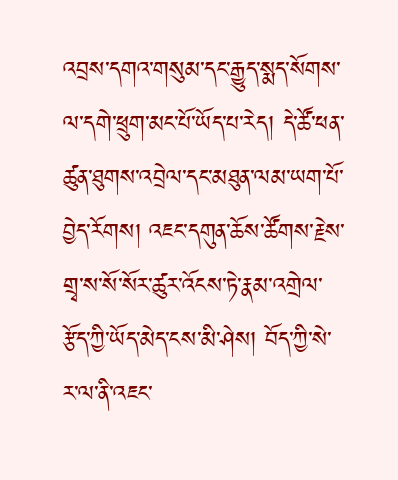འབྲས་དགའ་གསུམ་དང་རྒྱུད་སྨད་སོགས་ལ་དགེ་ཕྲུག་མང་པོ་ཡོད་པ་རེད། དེ་ཚོ་ཕན་ཚུན་ཐུགས་འབྲེལ་དང་མཐུན་ལམ་ཡག་པོ་བྱེད་རོགས། འཇང་དགུན་ཆོས་ཚོགས་རྗེས་གྲྭ་ས་སོ་སོར་ཚུར་འོངས་ཏེ་རྣམ་འགྲེལ་རྩོད་ཀྱི་ཡོད་མེད་ངས་མི་ཤེས། བོད་ཀྱི་སེ་ར་ལ་ནི་འཇང་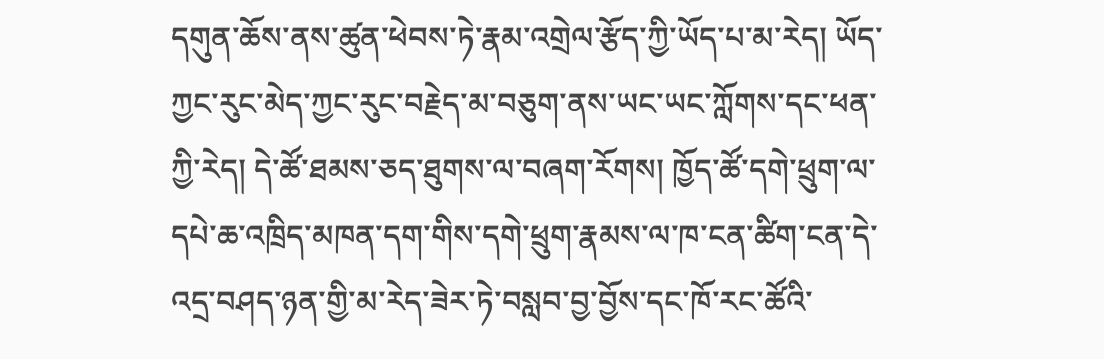དགུན་ཆོས་ནས་ཚུན་ཕེབས་ཏེ་རྣམ་འགྲེལ་རྩོད་ཀྱི་ཡོད་པ་མ་རེད། ཡོད་ཀྱང་རུང་མེད་ཀྱང་རུང་བརྗེད་མ་བཅུག་ནས་ཡང་ཡང་ཀློགས་དང་ཕན་ཀྱི་རེད། དེ་ཚོ་ཐམས་ཅད་ཐུགས་ལ་བཞག་རོགས། ཁྱོད་ཚོ་དགེ་ཕྲུག་ལ་དཔེ་ཆ་འཁྲིད་མཁན་དག་གིས་དགེ་ཕྲུག་རྣམས་ལ་ཁ་ངན་ཚིག་ངན་དེ་འདྲ་བཤད་ཉན་གྱི་མ་རེད་ཟེར་ཏེ་བསླབ་བྱ་བྱོས་དང་ཁོ་རང་ཚོའི་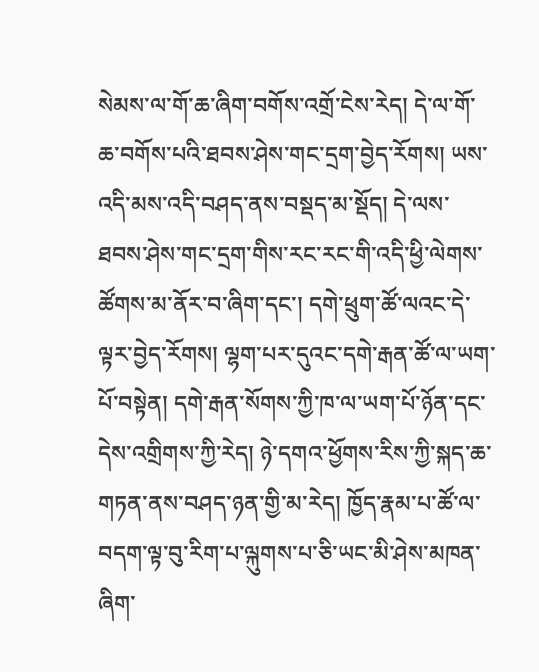སེམས་ལ་གོ་ཆ་ཞིག་བགོས་འགྲོ་ངེས་རེད། དེ་ལ་གོ་ཆ་བགོས་པའི་ཐབས་ཤེས་གང་དྲག་བྱེད་རོགས། ཡས་འདི་མས་འདི་བཤད་ནས་བསྡད་མ་སྡོད། དེ་ལས་ཐབས་ཤེས་གང་དྲག་གིས་རང་རང་གི་འདི་ཕྱི་ལེགས་ཚོགས་མ་ནོར་བ་ཞིག་དང་། དགེ་ཕྲུག་ཚོ་ལའང་དེ་ལྟར་བྱེད་རོགས། ལྷག་པར་དུའང་དགེ་རྒན་ཚོ་ལ་ཡག་པོ་བསྟེན། དགེ་རྒན་སོགས་ཀྱི་ཁ་ལ་ཡག་པོ་ཉོན་དང་དེས་འགྲིགས་ཀྱི་རེད། ཉེ་དགའ་ཕྱོགས་རིས་ཀྱི་སྐད་ཆ་གཏན་ནས་བཤད་ཉན་གྱི་མ་རེད། ཁྱོད་རྣམ་པ་ཚོ་ལ་བདག་ལྟ་བུ་རིག་པ་ལྐུགས་པ་ཅི་ཡང་མི་ཤེས་མཁན་ཞིག་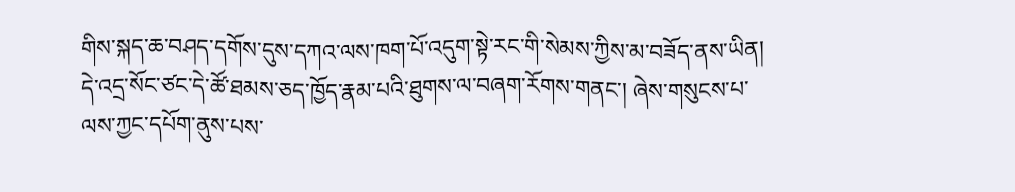གིས་སྐད་ཆ་བཤད་དགོས་དུས་དཀའ་ལས་ཁག་པོ་འདུག་སྟེ་རང་གི་སེམས་ཀྱིས་མ་བཟོད་ནས་ཡིན། དེ་འདྲ་སོང་ཙང་དེ་ཚོ་ཐམས་ཅད་ཁྱོད་རྣམ་པའི་ཐུགས་ལ་བཞག་རོགས་གནང་། ཞེས་གསུངས་པ་ལས་ཀྱང་དཔོག་ནུས་པས་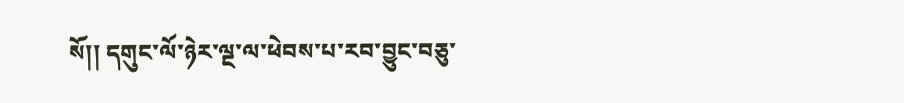སོ།། དགུང་ལོ་ཉེར་ལྔ་ལ་ཕེབས་པ་རབ་བྱུང་བཅུ་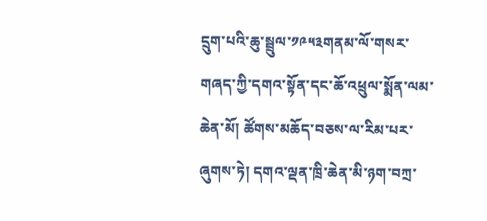དྲུག་པའི་ཆུ་སྦྲུལ་༡༩༥༣གནམ་ལོ་གསར་གཞད་ཀྱི་དགའ་སྟོན་དང་ཆོ་འཕྲུལ་སྨོན་ལམ་ཆེན་མོ། ཚོགས་མཆོད་བཅས་ལ་རིམ་པར་ཞུགས་ཏེ། དགའ་ལྡན་ཁྲི་ཆེན་མི་ཉག་བཀྲ་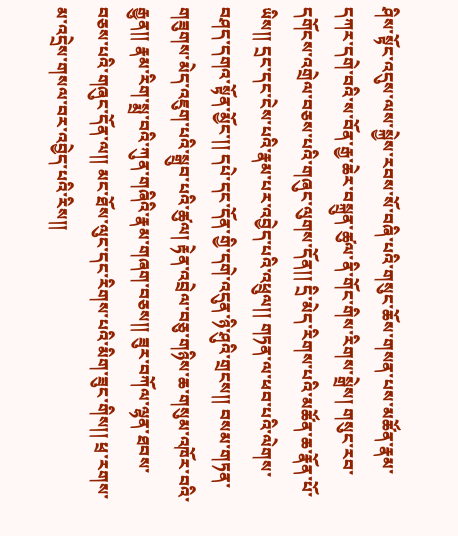ཤིས་སྟོང་འདུས་ལས་སྐྱེས་རབས་སོ་བཞི་པའི་གསུང་ཆོས་གསན་པས་མཚོན་རྣམ་དཀར་དགེ་བའི་ས་བོན་རྒྱ་ཆེར་བསྐྲུན་ཚུལ་ནི་གོང་གིས་རིགས་སྒྲེས། གསུང་རབ་དགོངས་འགྲེལ་བཅས་པའི་གཞུང་ལུགས་དོན།། དྲི་མེད་རིགས་པའི་མཚོན་ཆ་རྣོན་པོ་ཡིས།། དྲང་དང་ངེས་པའི་རྣམ་པར་འབྱེད་པའི་འཕྲུལ།། གཏན་ལ་ཕབ་པའི་ལེགས་བཤད་དགའ་སྟོན་མྱོང་།། དཔེ་དང་དོན་གྱི་དགེ་འདུན་ཉི་ཤུའི་གྲངས།། བསམ་གཏན་གཟུགས་མེད་འཇུག་པའི་སྒྲུབ་པའི་ཚུལ། རྟེན་འབྲེལ་བཅུ་གཉིས་ཆ་གསུམ་འཁོར་བའི་རྒྱུན།། རྣམ་རིག་སྨྲ་བའི་ཀུན་གཞིའི་རྣམ་གཞག་བཅས།། ཟུར་བཀོལ་ལྷན་ཐབས་བཅས་པའི་གཞུང་དོན་ལ།། མང་ཐོས་ལུང་དང་རིགས་པའི་མིག་ཟུང་གིས།། ཕྲ་རགས་མ་འདྲེས་གསལ་བར་འབྱེད་པའི་རིས།།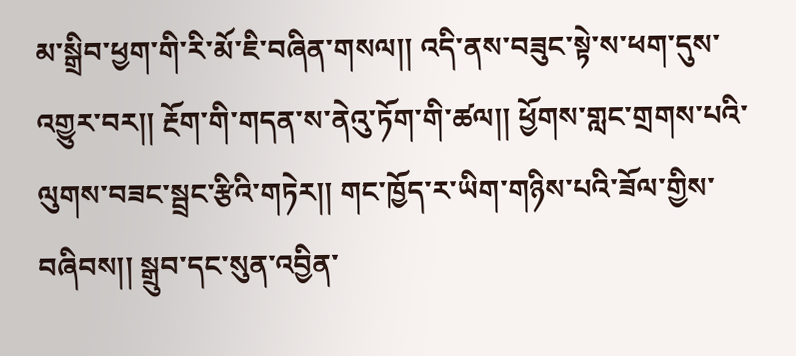མ་སྒྲིབ་ཕྱག་གི་རི་མོ་ཇི་བཞིན་གསལ།། འདི་ནས་བཟུང་སྟེ་ས་ཕག་དུས་འགྱུར་བར།། རྔོག་གི་གདན་ས་ནེའུ་ཏོག་གི་ཚལ།། ཕྱོགས་གླང་གྲགས་པའི་ལུགས་བཟང་སྦྲང་རྩིའི་གཏེར།། གང་ཁྱོད་ར་ཡིག་གཉིས་པའི་ཟོལ་གྱིས་བཞིབས།། སྒྲུབ་དང་སུན་འབྱིན་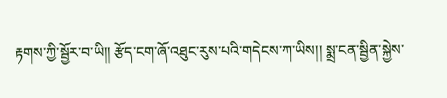རྟགས་ཀྱི་སྦྱོར་བ་ཡི།། རྩོད་ངག་ཞོ་འཐུང་རུས་པའི་གདེངས་ཀ་ཡིས།། སྨྲ་ངན་སྦྱིན་སྐྱེས་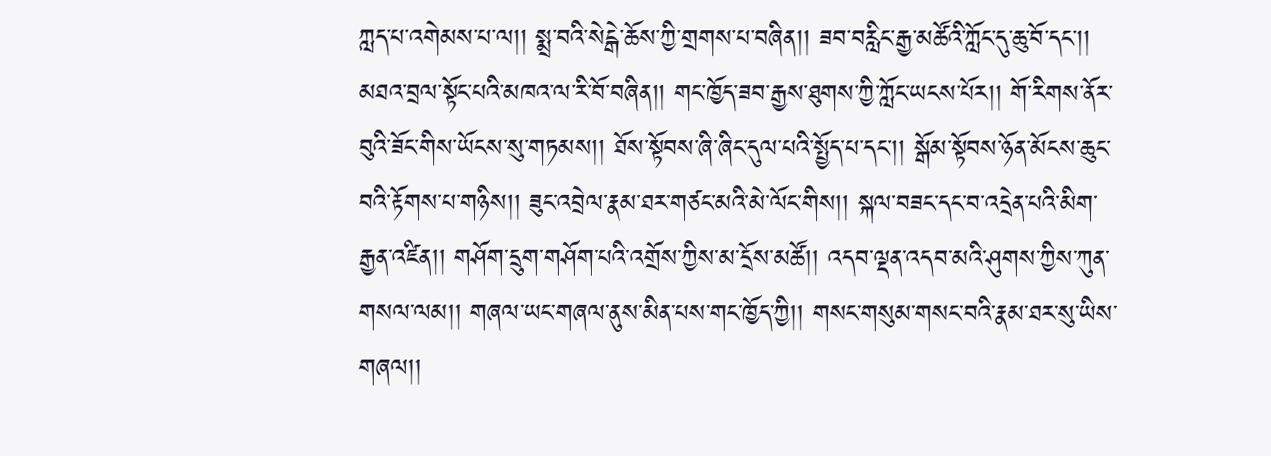ཀླད་པ་འགེམས་པ་ལ།། སྨྲ་བའི་སེངྒེ་ཆོས་ཀྱི་གྲགས་པ་བཞིན།། ཟབ་བརླིང་རྒྱ་མཚོའི་ཀློང་དུ་ཆུ་བོ་དང་།། མཐའ་བྲལ་སྟོང་པའི་མཁའ་ལ་རི་བོ་བཞིན།། གང་ཁྱོད་ཟབ་རྒྱས་ཐུགས་ཀྱི་ཀློང་ཡངས་པོར།། གོ་རིགས་ནོར་བུའི་ཟོང་གིས་ཡོངས་སུ་གཏམས།། ཐོས་སྟོབས་ཞི་ཞིང་དུལ་པའི་སྤྱོད་པ་དང་།། སྒོམ་སྟོབས་ཉོན་མོངས་ཆུང་བའི་རྟོགས་པ་གཉིས།། ཟུང་འབྲེལ་རྣམ་ཐར་གཙང་མའི་མེ་ལོང་གིས།། སྐལ་བཟང་དང་བ་འདྲེན་པའི་མིག་རྒྱན་འཛིན།། གཤོག་དྲུག་གཤོག་པའི་འགྲོས་ཀྱིས་མ་དྲོས་མཚོ།། འདབ་ལྡན་འདབ་མའི་ཤུགས་ཀྱིས་ཀུན་གསལ་ལམ།། གཞལ་ཡང་གཞལ་ནུས་མིན་པས་གང་ཁྱོད་ཀྱི།། གསང་གསུམ་གསང་བའི་རྣམ་ཐར་སུ་ཡིས་གཞལ།།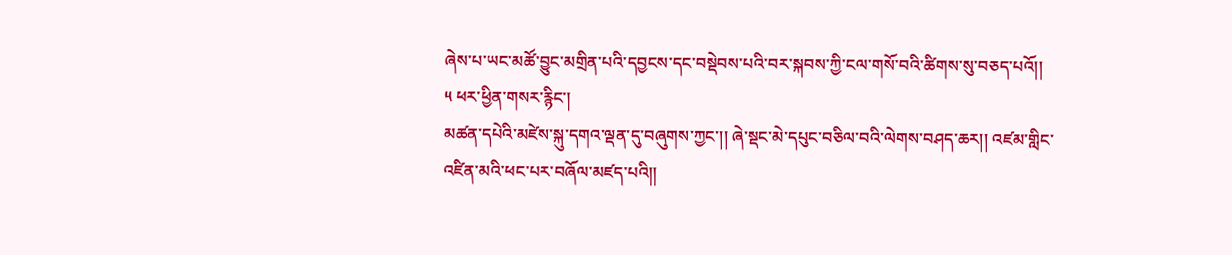ཞེས་པ་ཡང་མཚོ་བྱུང་མགྲིན་པའི་དབྱངས་དང་བསྡེབས་པའི་བར་སྐབས་ཀྱི་ངལ་གསོ་བའི་ཚིགས་སུ་བཅད་པའོ།།
༥ ཕར་ཕྱིན་གསར་རྙིང་།
མཚན་དཔེའི་མཛེས་སྐུ་དགའ་ལྡན་དུ་བཞུགས་ཀྱང་།། ཞེ་སྡང་མེ་དཔུང་བཅིལ་བའི་ལེགས་བཤད་ཆར།། འཛམ་གླིང་འཛིན་མའི་ཕང་པར་བཞོལ་མཛད་པའི།།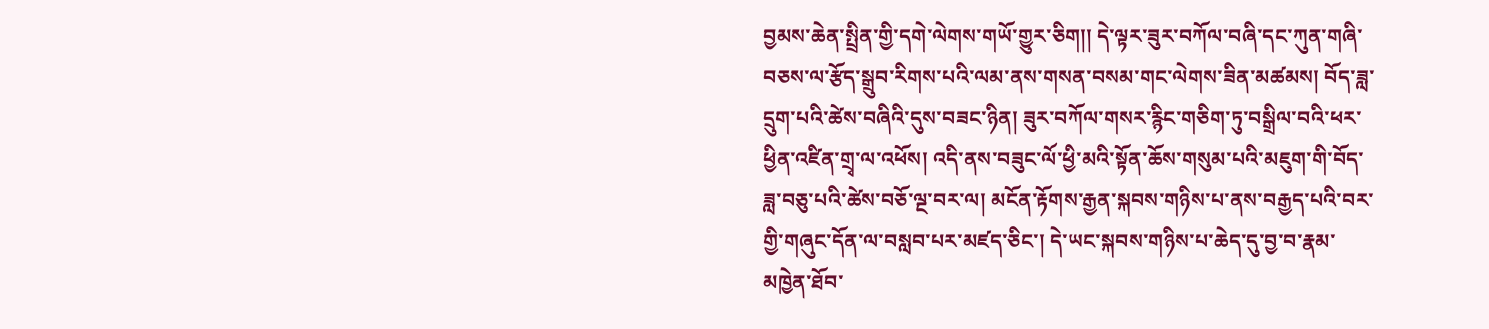བྱམས་ཆེན་སྤྲིན་གྱི་དགེ་ལེགས་གཡོ་གྱུར་ཅིག།། དེ་ལྟར་ཟུར་བཀོལ་བཞི་དང་ཀུན་གཞི་བཅས་ལ་རྩོད་སྒྲུབ་རིགས་པའི་ལམ་ནས་གསན་བསམ་གང་ལེགས་ཟིན་མཚམས། བོད་ཟླ་དྲུག་པའི་ཚེས་བཞིའི་དུས་བཟང་ཉིན། ཟུར་བཀོལ་གསར་རྙིང་གཅིག་ཏུ་བསྒྲིལ་བའི་ཕར་ཕྱིན་འཛིན་གྲྭ་ལ་འཕོས། འདི་ནས་བཟུང་ལོ་ཕྱི་མའི་སྟོན་ཆོས་གསུམ་པའི་མཇུག་གི་བོད་ཟླ་བཅུ་པའི་ཚེས་བཅོ་ལྔ་བར་ལ། མངོན་རྟོགས་རྒྱན་སྐབས་གཉིས་པ་ནས་བརྒྱད་པའི་བར་གྱི་གཞུང་དོན་ལ་བསླབ་པར་མཛད་ཅིང་། དེ་ཡང་སྐབས་གཉིས་པ་ཆེད་དུ་བྱ་བ་རྣམ་མཁྱེན་ཐོབ་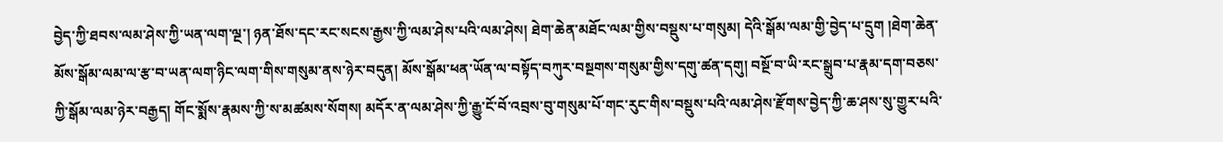བྱེད་ཀྱི་ཐབས་ལམ་ཤེས་ཀྱི་ཡན་ལག་ལྔ་། ཉན་ཐོས་དང་རང་སངས་རྒྱས་ཀྱི་ལམ་ཤེས་པའི་ལམ་ཤེས། ཐེག་ཆེན་མཐོང་ལམ་གྱིས་བསྡུས་པ་གསུམ། དེའི་སྒོམ་ལམ་གྱི་བྱེད་པ་དྲུག །ཐེག་ཆེན་མོས་སྒོམ་ལམ་ལ་རྩ་བ་ཡན་ལག་ཉིང་ལག་གིས་གསུམ་ནས་ཉེར་བདུན། མོས་སྒོམ་ཕན་ཡོན་ལ་བསྟོད་བཀུར་བསྔགས་གསུམ་གྱིས་དགུ་ཚན་དགུ། བསྔོ་བ་ཡི་རང་སྒྲུབ་པ་རྣམ་དག་བཅས་ཀྱི་སྒོམ་ལམ་ཉེར་བརྒྱད། གོང་སྨོས་རྣམས་ཀྱི་ས་མཚམས་སོགས། མདོར་ན་ལམ་ཤེས་ཀྱི་རྒྱུ་ངོ་བོ་འབྲས་བུ་གསུམ་པོ་གང་རུང་གིས་བསྡུས་པའི་ལམ་ཤེས་རྫོགས་བྱེད་ཀྱི་ཆ་ཤས་སུ་གྱུར་པའི་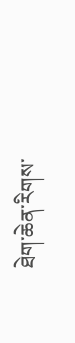ཐེག་ཆེན་རིགས་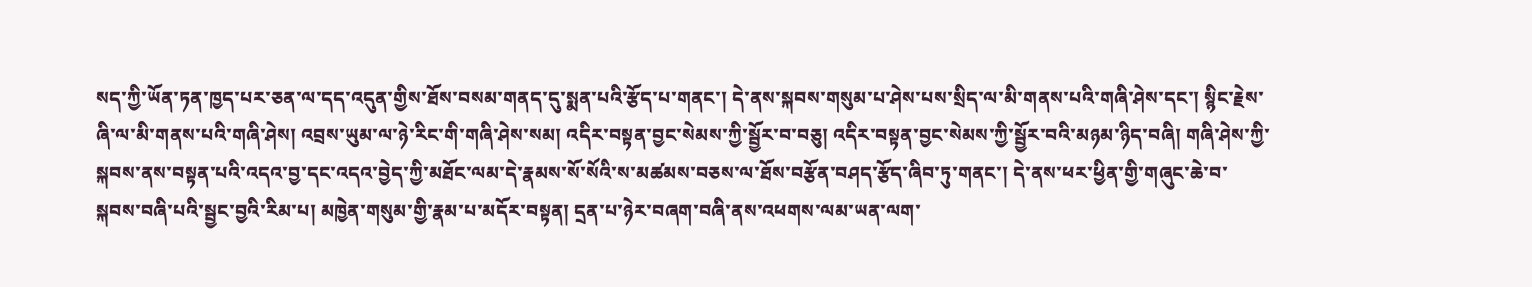སད་ཀྱི་ཡོན་ཏན་ཁྱད་པར་ཅན་ལ་དད་འདུན་གྱིས་ཐོས་བསམ་གནད་དུ་སྨན་པའི་རྩོད་པ་གནང་། དེ་ནས་སྐབས་གསུམ་པ་ཤེས་པས་སྲིད་ལ་མི་གནས་པའི་གཞི་ཤེས་དང་། སྙིང་རྗེས་ཞི་ལ་མི་གནས་པའི་གཞི་ཤེས། འབྲས་ཡུམ་ལ་ཉེ་རིང་གི་གཞི་ཤེས་སམ། འདིར་བསྟན་བྱང་སེམས་ཀྱི་སྦྱོར་བ་བཅུ། འདིར་བསྟན་བྱང་སེམས་ཀྱི་སྦྱོར་བའི་མཉམ་ཉིད་བཞི། གཞི་ཤེས་ཀྱི་སྐབས་ནས་བསྟན་པའི་འདའ་བྱ་དང་འདའ་བྱེད་ཀྱི་མཐོང་ལམ་དེ་རྣམས་སོ་སོའི་ས་མཚམས་བཅས་ལ་ཐོས་བརྩོན་བཤད་རྩོད་ཞིབ་ཏུ་གནང་། དེ་ནས་ཕར་ཕྱིན་གྱི་གཞུང་ཆེ་བ་སྐབས་བཞི་པའི་སྦྱང་བྱའི་རིམ་པ། མཁྱེན་གསུམ་གྱི་རྣམ་པ་མདོར་བསྟན། དྲན་པ་ཉེར་བཞག་བཞི་ནས་འཕགས་ལམ་ཡན་ལག་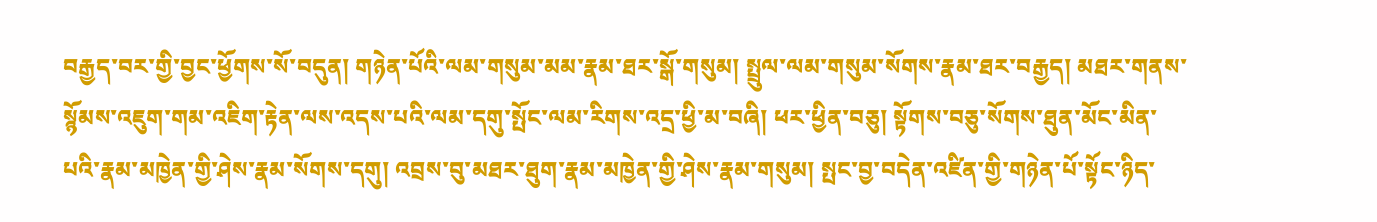བརྒྱད་བར་གྱི་བྱང་ཕྱོགས་སོ་བདུན། གཉེན་པོའི་ལམ་གསུམ་མམ་རྣམ་ཐར་སྒོ་གསུམ། སྤྲུལ་ལམ་གསུམ་སོགས་རྣམ་ཐར་བརྒྱད། མཐར་གནས་སྙོམས་འཇུག་གམ་འཇིག་རྟེན་ལས་འདས་པའི་ལམ་དགུ་སྤོང་ལམ་རིགས་འདྲ་ཕྱི་མ་བཞི། ཕར་ཕྱིན་བཅུ། སྟོགས་བཅུ་སོགས་ཐུན་མོང་མིན་པའི་རྣམ་མཁྱེན་གྱི་ཤེས་རྣམ་སོགས་དགུ། འབྲས་བུ་མཐར་ཐུག་རྣམ་མཁྱེན་གྱི་ཤེས་རྣམ་གསུམ། སྤང་བྱ་བདེན་འཛིན་གྱི་གཉེན་པོ་སྟོང་ཉིད་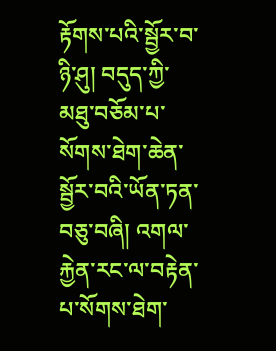རྟོགས་པའི་སྦྱོར་བ་ཉི་ཤུ། བདུད་ཀྱི་མཐུ་བཅོམ་པ་སོགས་ཐེག་ཆེན་སྦྱོར་བའི་ཡོན་ཏན་བཅུ་བཞི། འགལ་རྐྱེན་རང་ལ་བརྟེན་པ་སོགས་ཐེག་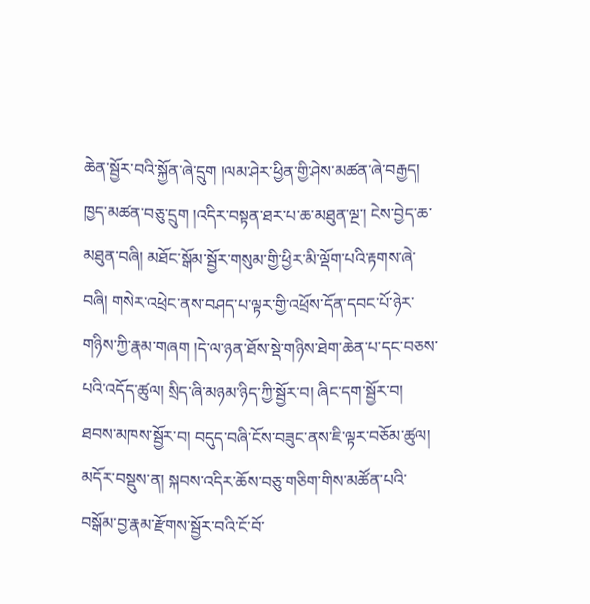ཆེན་སྦྱོར་བའི་སྐྱོན་ཞེ་དྲུག །ལམ་ཤེར་ཕྱིན་གྱི་ཤེས་མཚན་ཞེ་བརྒྱད། ཁྱད་མཚན་བཅུ་དྲུག །འདིར་བསྟན་ཐར་པ་ཆ་མཐུན་ལྔ་། ངེས་བྱེད་ཆ་མཐུན་བཞི། མཐོང་སྒོམ་སྦྱོར་གསུམ་གྱི་ཕྱིར་མི་ལྡོག་པའི་རྟགས་ཞེ་བཞི། གསེར་འཕྲེང་ནས་བཤད་པ་ལྟར་གྱི་འཕྲོས་དོན་དབང་པོ་ཉེར་གཉིས་ཀྱི་རྣམ་གཞག །དེ་ལ་ཉན་ཐོས་སྡེ་གཉིས་ཐེག་ཆེན་པ་དང་བཅས་པའི་འདོད་ཚུལ། སྲིད་ཞི་མཉམ་ཉིད་ཀྱི་སྦྱོར་བ། ཞིང་དག་སྦྱོར་བ། ཐབས་མཁས་སྦྱོར་བ། བདུད་བཞི་ངོས་བཟུང་ནས་ཇི་ལྟར་བཅོམ་ཚུལ། མདོར་བསྡུས་ན། སྐབས་འདིར་ཆོས་བཅུ་གཅིག་གིས་མཚོན་པའི་བསྒོམ་བྱ་རྣམ་རྫོགས་སྦྱོར་བའི་ངོ་བོ་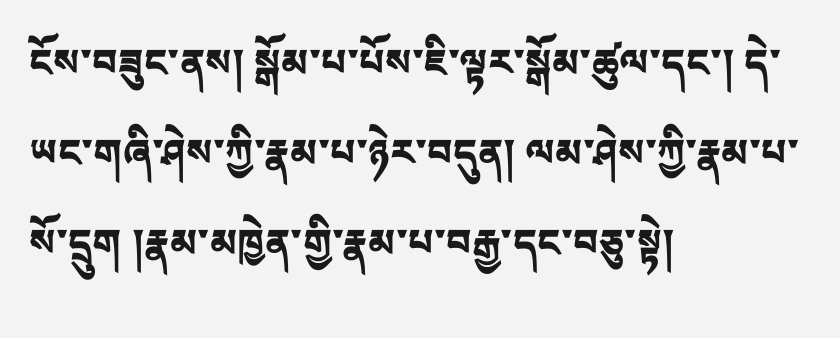ངོས་བཟུང་ནས། སྒོམ་པ་པོས་ཇི་ལྟར་སྒོམ་ཚུལ་དང་། དེ་ཡང་གཞི་ཤེས་ཀྱི་རྣམ་པ་ཉེར་བདུན། ལམ་ཤེས་ཀྱི་རྣམ་པ་སོ་དྲུག །རྣམ་མཁྱེན་གྱི་རྣམ་པ་བརྒྱ་དང་བཅུ་སྟེ།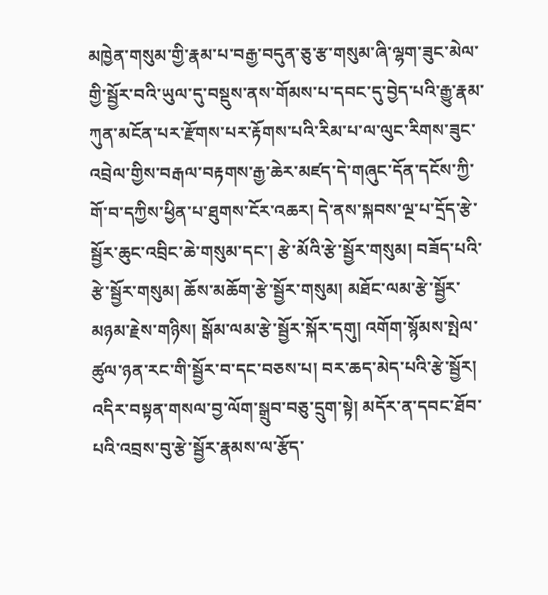མཁྱེན་གསུམ་གྱི་རྣམ་པ་བརྒྱ་བདུན་ཅུ་རྩ་གསུམ་ཞི་ལྷག་ཟུང་མེལ་གྱི་སྦྱོར་བའི་ཡུལ་དུ་བསྡུས་ནས་གོམས་པ་དབང་དུ་བྱེད་པའི་རྒྱུ་རྣམ་ཀུན་མངོན་པར་རྫོགས་པར་རྟོགས་པའི་རིམ་པ་ལ་ལུང་རིགས་ཟུང་འབྲེལ་གྱིས་བརྒལ་བརྟགས་རྒྱ་ཆེར་མཛད་དེ་གཞུང་དོན་དངོས་ཀྱི་གོ་བ་དཀྱིས་ཕྱིན་པ་ཐུགས་ངོར་འཆར། དེ་ནས་སྐབས་ལྔ་པ་དྲོད་རྩེ་སྦྱོར་ཆུང་འབྲིང་ཆེ་གསུམ་དང་། རྩེ་མོའི་རྩེ་སྦྱོར་གསུམ། བཟོད་པའི་རྩེ་སྦྱོར་གསུམ། ཆོས་མཆོག་རྩེ་སྦྱོར་གསུམ། མཐོང་ལམ་རྩེ་སྦྱོར་མཉམ་རྗེས་གཉིས། སྒོམ་ལམ་རྩེ་སྦྱོར་སྐོར་དགུ། འགོག་སྙོམས་སྤེལ་ཚུལ་ཉན་རང་གི་སྦྱོར་བ་དང་བཅས་པ། བར་ཆད་མེད་པའི་རྩེ་སྦྱོར། འདིར་བསྟན་གསལ་བྱ་ལོག་སྒྲུབ་བཅུ་དྲུག་སྟེ། མདོར་ན་དབང་ཐོབ་པའི་འབྲས་བུ་རྩེ་སྦྱོར་རྣམས་ལ་རྩོད་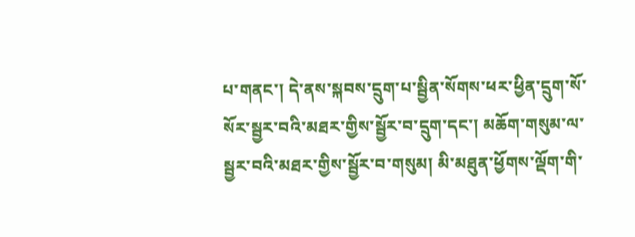པ་གནང་། དེ་ནས་སྐབས་དྲུག་པ་སྦྱིན་སོགས་ཕར་ཕྱིན་དྲུག་སོ་སོར་སྦྱར་བའི་མཐར་གྱིས་སྦྱོར་བ་དྲུག་དང་། མཆོག་གསུམ་ལ་སྦྱར་བའི་མཐར་གྱིས་སྦྱོར་བ་གསུམ། མི་མཐུན་ཕྱོགས་ལྡོག་གི་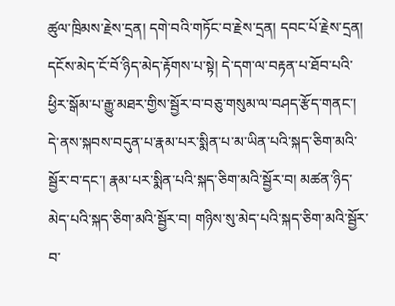ཚུལ་ཁྲིམས་རྗེས་དྲན། དགེ་བའི་གཏོང་བ་རྗེས་དྲན། དབང་པོ་རྗེས་དྲན། དངོས་མེད་ངོ་བོ་ཉིད་མེད་རྟོགས་པ་སྟེ། དེ་དག་ལ་བརྟན་པ་ཐོབ་པའི་ཕྱིར་སྒོམ་པ་རྒྱུ་མཐར་གྱིས་སྦྱོར་བ་བཅུ་གསུམ་ལ་བཤད་རྩོད་གནང་། དེ་ནས་སྐབས་བདུན་པ་རྣམ་པར་སྨིན་པ་མ་ཡིན་པའི་སྐད་ཅིག་མའི་སྦྱོར་བ་དང་། རྣམ་པར་སྨིན་པའི་སྐད་ཅིག་མའི་སྦྱོར་བ། མཚན་ཉིད་མེད་པའི་སྐད་ཅིག་མའི་སྦྱོར་བ། གཉིས་སུ་མེད་པའི་སྐད་ཅིག་མའི་སྦྱོར་བ་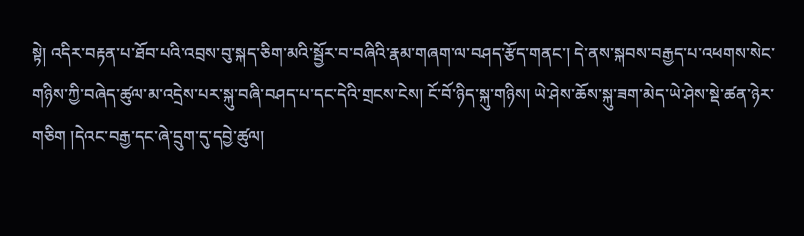སྟེ། འདིར་བརྟན་པ་ཐོབ་པའི་འབྲས་བུ་སྐད་ཅིག་མའི་སྦྱོར་བ་བཞིའི་རྣམ་གཞག་ལ་བཤད་རྩོད་གནང་། དེ་ནས་སྐབས་བརྒྱད་པ་འཕགས་སེང་གཉིས་ཀྱི་བཞེད་ཚུལ་མ་འདྲེས་པར་སྐུ་བཞི་བཤད་པ་དང་དེའི་གྲངས་ངེས། ངོ་བོ་ཉིད་སྐུ་གཉིས། ཡེ་ཤེས་ཆོས་སྐུ་ཟག་མེད་ཡེ་ཤེས་སྡེ་ཚན་ཉེར་གཅིག །དེའང་བརྒྱ་དང་ཞེ་དྲུག་དུ་དབྱེ་ཚུལ།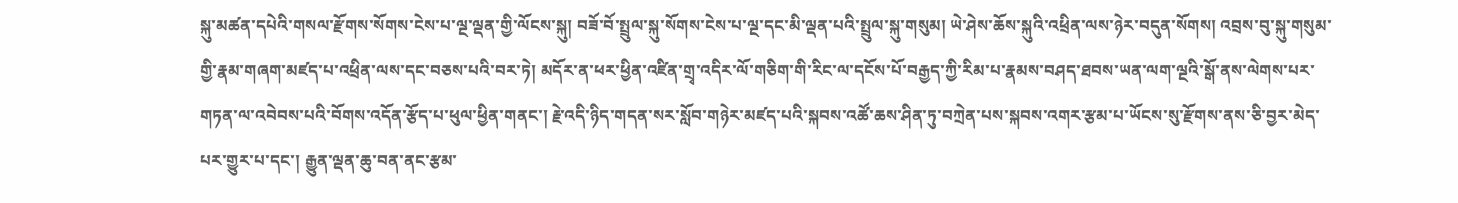སྐུ་མཚན་དཔེའི་གསལ་རྫོགས་སོགས་ངེས་པ་ལྔ་ལྡན་གྱི་ལོངས་སྐུ། བཟོ་བོ་སྤྲུལ་སྐུ་སོགས་ངེས་པ་ལྔ་དང་མི་ལྡན་པའི་སྤྲུལ་སྐུ་གསུམ། ཡེ་ཤེས་ཆོས་སྐུའི་འཕྲིན་ལས་ཉེར་བདུན་སོགས། འབྲས་བུ་སྐུ་གསུམ་གྱི་རྣམ་གཞག་མཛད་པ་འཕྲིན་ལས་དང་བཅས་པའི་བར་ཏེ། མདོར་ན་ཕར་ཕྱིན་འཛིན་གྲྭ་འདིར་ལོ་གཅིག་གི་རིང་ལ་དངོས་པོ་བརྒྱད་ཀྱི་རིམ་པ་རྣམས་བཤད་ཐབས་ཡན་ལག་ལྔའི་སྒོ་ནས་ལེགས་པར་གཏན་ལ་འབེབས་པའི་བོགས་འདོན་རྩོད་པ་ཕུལ་ཕྱིན་གནང་། རྗེ་འདི་ཉིད་གདན་སར་སློབ་གཉེར་མཛད་པའི་སྐབས་འཚོ་ཆས་ཤིན་ཏུ་བཀྲེན་པས་སྐབས་འགར་རྩམ་པ་ཡོངས་སུ་རྫོགས་ནས་ཅི་བྱར་མེད་པར་གྱུར་པ་དང་། རྒྱུན་ལྡན་ཆུ་བན་ནང་རྩམ་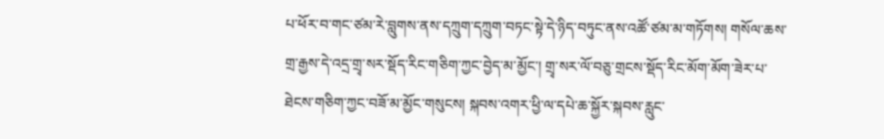པ་ཕོར་བ་གང་ཙམ་རེ་བླུགས་ནས་དཀྲུག་དཀྲུག་བཏང་སྟེ་དེ་ཉིད་བཏུང་ནས་འཚོ་ཙམ་མ་གཏོགས། གསོལ་ཆས་གྲ་རྒྱས་དེ་འདྲ་གྲྭ་སར་སྡོད་རིང་གཅིག་ཀྱང་བྱེད་མ་མྱོང་། གྲྭ་སར་ལོ་བཅུ་གྲངས་སྡོད་རིང་མོག་མོག་ཟེར་པ་ཐེངས་གཅིག་ཀྱང་བཟོ་མ་མྱོང་གསུངས། སྐབས་འགར་ཕྱི་ལ་དཔེ་ཆ་སྐྱོར་སྐབས་རླུང་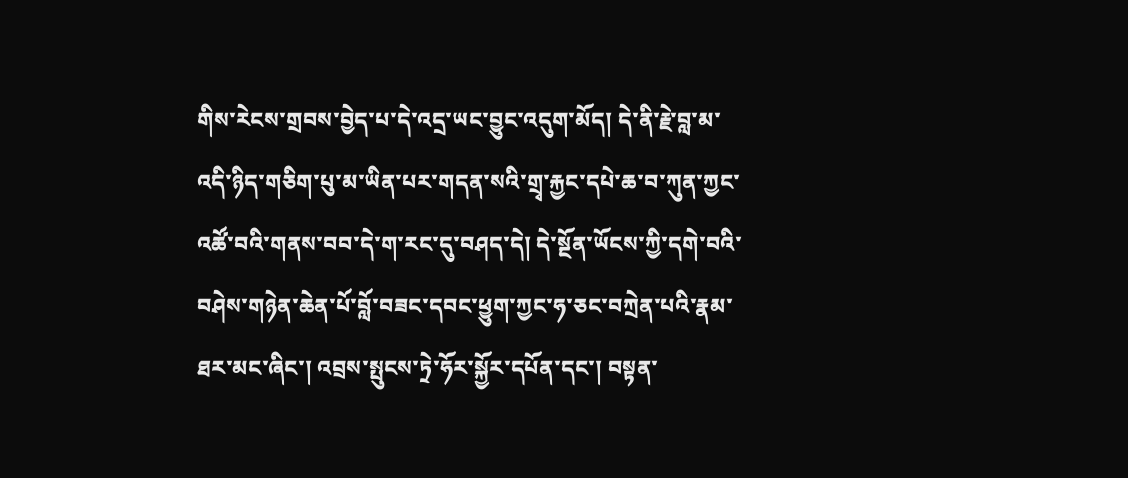གིས་རེངས་གྲབས་བྱེད་པ་དེ་འདྲ་ཡང་བྱུང་འདུག་མོད། དེ་ནི་རྗེ་བླ་མ་འདི་ཉིད་གཅིག་པུ་མ་ཡིན་པར་གདན་སའི་གྲྭ་རྐྱང་དཔེ་ཆ་བ་ཀུན་ཀྱང་འཚོ་བའི་གནས་བབ་དེ་ག་རང་དུ་བཤད་དེ། དེ་སྔོན་ཡོངས་ཀྱི་དགེ་བའི་བཤེས་གཉེན་ཆེན་པོ་བློ་བཟང་དབང་ཕྱུག་ཀྱང་ཧ་ཅང་བཀྲེན་པའི་རྣམ་ཐར་མང་ཞིང་། འབྲས་སྤུངས་ཏྲེ་ཧོར་སྐྱོར་དཔོན་དང་། བསྟན་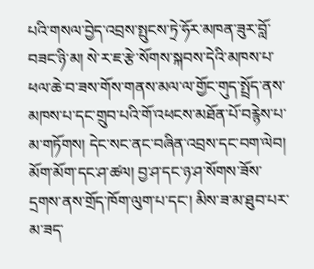པའི་གསལ་བྱེད་འབྲས་སྤུངས་ཏྲེ་ཧོར་མཁན་ཟུར་བློ་བཟང་ཉི་མ། སེ་ར་ཇ་རྩེ་སོགས་སྐབས་དེའི་མཁས་པ་ཕལ་ཆེ་བ་ཟས་གོས་གནས་མལ་ལ་གྱོང་གུད་སྤྲོད་ནས་མཁས་པ་དང་གྲུབ་པའི་གོ་འཕངས་མཐོན་པོ་བརྙེས་པ་མ་གཏོགས། དེང་སང་ནང་བཞིན་འབྲས་དང་བག་ལེབ། མོག་མོག་དང་ཤ་ཚལ། བྱ་ཤ་དང་ཉ་ཤ་སོགས་ཟོས་དྲགས་ནས་གྲོད་ཁོག་ལུག་པ་དང་། མིས་ཟ་མ་ཐུབ་པར་མ་ཟད་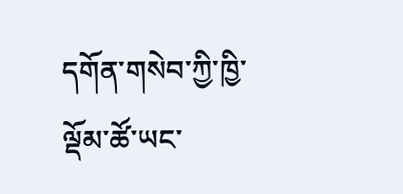དགོན་གསེབ་ཀྱི་ཁྱི་ལྡོམ་ཚོ་ཡང་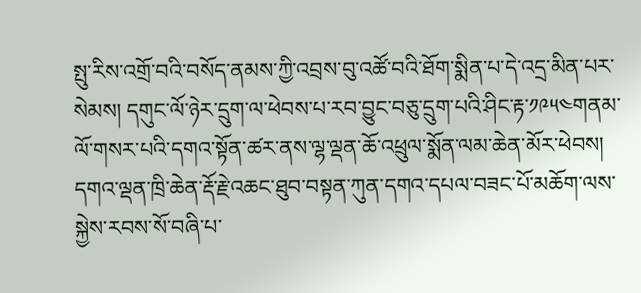སྤུ་རིས་འགྲོ་བའི་བསོད་ནམས་ཀྱི་འབྲས་བུ་འཚོ་བའི་ཐོག་སྨིན་པ་དེ་འདྲ་མིན་པར་སེམས། དགུང་ལོ་ཉེར་དྲུག་ལ་ཕེབས་པ་རབ་བྱུང་བཅུ་དྲུག་པའི་ཤིང་རྟ་༡༩༥༤གནམ་ལོ་གསར་པའི་དགའ་སྟོན་ཚར་ནས་ལྷ་ལྡན་ཆོ་འཕྲུལ་སྨོན་ལམ་ཆེན་མོར་ཕེབས། དགའ་ལྡན་ཁྲི་ཆེན་རྡོ་རྗེ་འཆང་ཐུབ་བསྟན་ཀུན་དགའ་དཔལ་བཟང་པོ་མཆོག་ལས་སྐྱེས་རབས་སོ་བཞི་པ་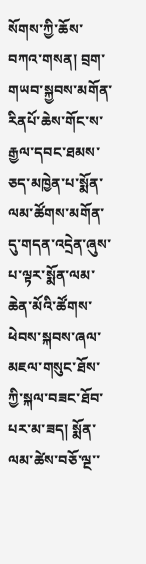སོགས་ཀྱི་ཆོས་བཀའ་གསན། བྲག་གཡབ་སྐྱབས་མགོན་རིནཔོ་ཆེས་གོང་ས་རྒྱལ་དབང་ཐམས་ཅད་མཁྱེན་པ་སྨོན་ལམ་ཚོགས་མགོན་དུ་གདན་འདྲེན་ཞུས་པ་ལྟར་སྨོན་ལམ་ཆེན་མོའི་ཚོགས་ཕེབས་སྐབས་ཞལ་མཇལ་གསུང་ཐོས་ཀྱི་སྐལ་བཟང་ཐོབ་པར་མ་ཟད། སྨོན་ལམ་ཚེས་བཅོ་ལྔ་་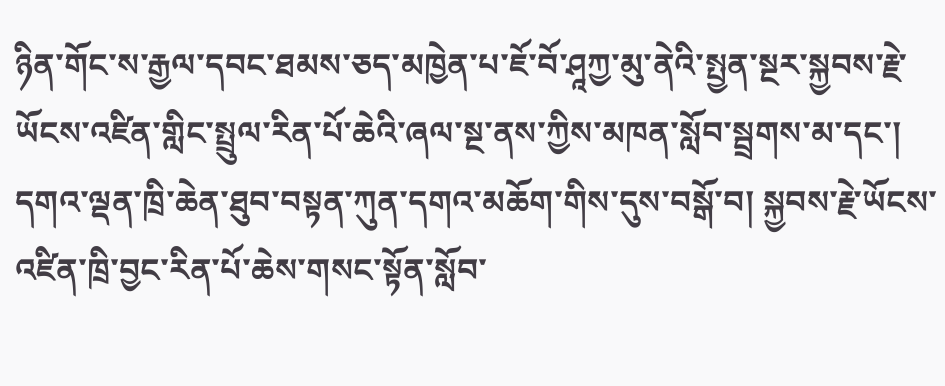ཉིན་གོང་ས་རྒྱལ་དབང་ཐམས་ཅད་མཁྱེན་པ་ཇོ་བོ་ཤཱཀྱ་མུ་ནེའི་སྤྱན་སྔར་སྐྱབས་རྗེ་ཡོངས་འཛིན་གླིང་སྤྲུལ་རིན་པོ་ཆེའི་ཞལ་སྔ་ནས་ཀྱིས་མཁན་སློབ་སྦྲགས་མ་དང་། དགའ་ལྡན་ཁྲི་ཆེན་ཐུབ་བསྟན་ཀུན་དགའ་མཆོག་གིས་དུས་བསྒོ་བ། སྐྱབས་རྗེ་ཡོངས་འཛིན་ཁྲི་བྱང་རིན་པོ་ཆེས་གསང་སྟོན་སློབ་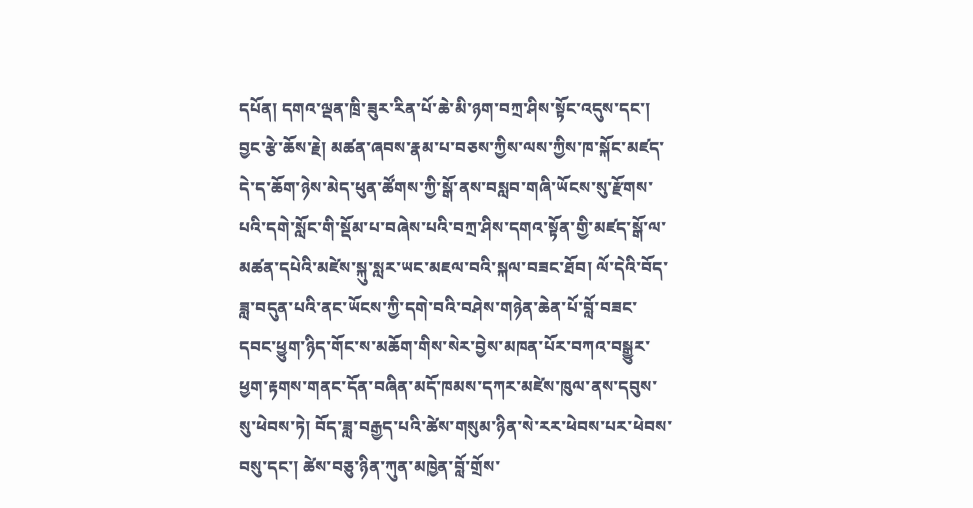དཔོན། དགའ་ལྡན་ཁྲི་ཟུར་རིན་པོ་ཆེ་མི་ཉག་བཀྲ་ཤིས་སྟོང་འདུས་དང་། བྱང་རྩེ་ཆོས་རྗེ། མཚན་ཞབས་རྣམ་པ་བཅས་ཀྱིས་ལས་ཀྱིས་ཁ་སྐོང་མཛད་དེ་ད་ཆོག་ཉེས་མེད་ཕུན་ཚོགས་ཀྱི་སྒོ་ནས་བསླབ་གཞི་ཡོངས་སུ་རྫོགས་པའི་དགེ་སློང་གི་སྡོམ་པ་བཞེས་པའི་བཀྲ་ཤིས་དགའ་སྟོན་གྱི་མཛད་སྒོ་ལ་མཚན་དཔེའི་མཛེས་སྐུ་སླར་ཡང་མཇལ་བའི་སྐལ་བཟང་ཐོབ། ལོ་དེའི་བོད་ཟླ་བདུན་པའི་ནང་ཡོངས་ཀྱི་དགེ་བའི་བཤེས་གཉེན་ཆེན་པོ་བློ་བཟང་དབང་ཕྱུག་ཉིད་གོང་ས་མཆོག་གིས་སེར་བྱེས་མཁན་པོར་བཀའ་བསྒྱུར་ཕྱག་རྟགས་གནང་དོན་བཞིན་མདོ་ཁམས་དཀར་མཛེས་ཁུལ་ནས་དབུས་སུ་ཕེབས་ཏེ། བོད་ཟླ་བརྒྱད་པའི་ཚེས་གསུམ་ཉིན་སེ་རར་ཕེབས་པར་ཕེབས་བསུ་དང་། ཚེས་བཅུ་ཉིན་ཀུན་མཁྱེན་བློ་གྲོས་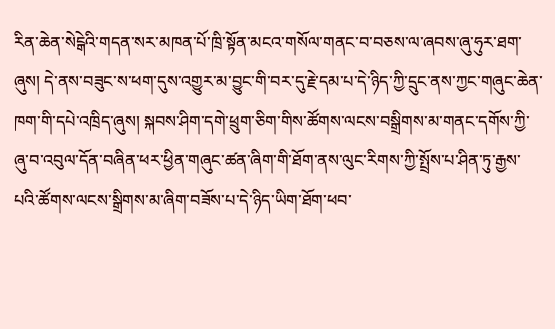རིན་ཆེན་སེངྒེའི་གདན་སར་མཁན་པོ་ཁྲི་སྟོན་མངའ་གསོལ་གནང་བ་བཅས་ལ་ཞབས་ཞུ་ཧུར་ཐག་ཞུས། དེ་ནས་བཟུང་ས་ཕག་དུས་འགྱུར་མ་བྱུང་གི་བར་དུ་རྗེ་དམ་པ་དེ་ཉིད་ཀྱི་དྲུང་ནས་ཀྱང་གཞུང་ཆེན་ཁག་གི་དཔེ་འཁྲིད་ཞུས། སྐབས་ཤིག་དགེ་ཕྲུག་ཅིག་གིས་ཚོགས་ལངས་བསྒྲིགས་མ་གནང་དགོས་ཀྱི་ཞུ་བ་འབུལ་དོན་བཞིན་ཕར་ཕྱིན་གཞུང་ཚན་ཞིག་གི་ཐོག་ནས་ལུང་རིགས་ཀྱི་སྤྲོས་པ་ཤིན་ཏུ་རྒྱས་པའི་ཚོགས་ལངས་སྒྲིགས་མ་ཞིག་བཟོས་པ་དེ་ཉིད་ཡིག་ཐོག་ཕབ་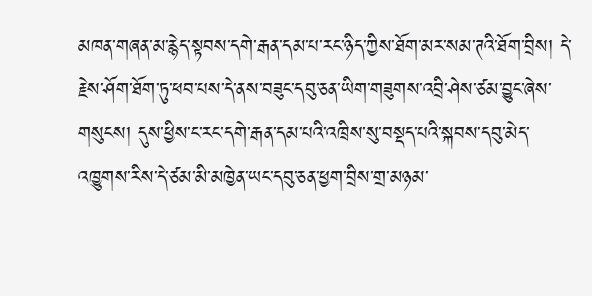མཁན་གཞན་མ་རྙེད་སྟབས་དགེ་རྒན་དམ་པ་རང་ཉིད་ཀྱིས་ཐོག་མར་སམ་ཊའི་ཐོག་བྲིས། དེ་རྗེས་ཤོག་ཐོག་ཏུ་ཕབ་པས་དེ་ནས་བཟུང་དབུ་ཅན་ཡིག་གཟུགས་འབྲི་ཤེས་ཙམ་བྱུང་ཞེས་གསུངས། དུས་ཕྱིས་ང་རང་དགེ་རྒན་དམ་པའི་འཁྲིས་སུ་བསྡད་པའི་སྐབས་དབུ་མེད་འཁྱུགས་རིས་དེ་ཙམ་མི་མཁྱེན་ཡང་དབུ་ཅན་ཕྱག་བྲིས་གྲ་མཉམ་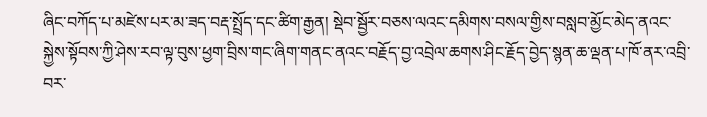ཞིང་བཀོད་པ་མཛེས་པར་མ་ཟད་བརྡ་སྤྲོད་དང་ཚིག་རྒྱན། སྡེབ་སྦྱོར་བཅས་ལའང་དམིགས་བསལ་གྱིས་བསླབ་མྱོང་མེད་ནའང་སྐྱེས་སྟོབས་ཀྱི་ཤེས་རབ་ལྟ་བུས་ཕྱག་བྲིས་གང་ཞིག་གནང་ནའང་བརྗོད་བྱ་འབྲེལ་ཆགས་ཤིང་རྗོད་བྱེད་སྙན་ཆ་ལྡན་པ་ཁོ་ནར་འབྲི་བར་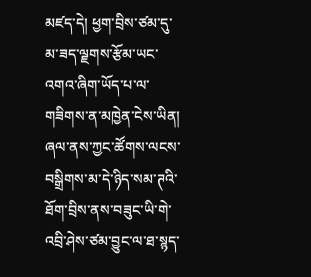མཛད་དེ། ཕྱག་བྲིས་ཙམ་དུ་མ་ཟད་ལྗགས་རྩོམ་ཡང་འགའ་ཞིག་ཡོད་པ་ལ་གཟིགས་ན་མཁྱེན་ངེས་ཡིན། ཞལ་ནས་ཀྱང་ཚོགས་ལངས་བསྒྲིགས་མ་དེ་ཉིད་སམ་ཊའི་ཐོག་བྲིས་ནས་བཟུང་ཡི་གེ་འབྲི་ཤེས་ཙམ་བྱུང་ལ་ཐ་སྙད་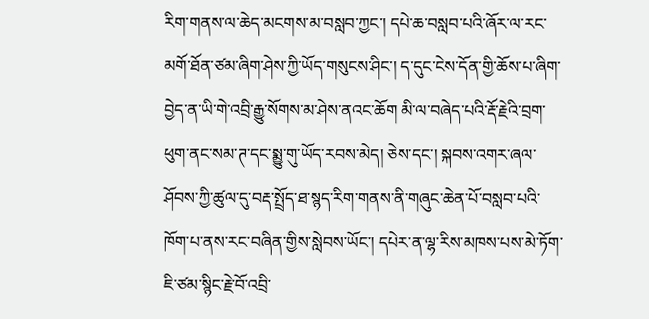རིག་གནས་ལ་ཆེད་མངགས་མ་བསླབ་ཀྱང་། དཔེ་ཆ་བསླབ་པའི་ཞོར་ལ་རང་མགོ་ཐོན་ཙམ་ཞིག་ཤེས་ཀྱི་ཡོད་གསུངས་ཤིང་། ད་དུང་ངེས་དོན་གྱི་ཆོས་པ་ཞིག་བྱེད་ན་ཡི་གེ་འབྲི་རྒྱུ་སོགས་མ་ཤེས་ནའང་ཆོག མི་ལ་བཞེད་པའི་རྡོ་རྗེའི་བྲག་ཕུག་ནང་སམ་ཊ་དང་སྨྱུ་གུ་ཡོད་རབས་མེད། ཅེས་དང་། སྐབས་འགར་ཞལ་ཤོབས་ཀྱི་ཚུལ་དུ་བརྡ་སྤྲོད་ཐ་སྙད་རིག་གནས་ནི་གཞུང་ཆེན་པོ་བསླབ་པའི་ཁོག་པ་ནས་རང་བཞིན་གྱིས་སླེབས་ཡོང་། དཔེར་ན་ལྷ་རིས་མཁས་པས་མེ་ཏོག་ཇི་ཙམ་སྙིང་རྗེ་བོ་འབྲི་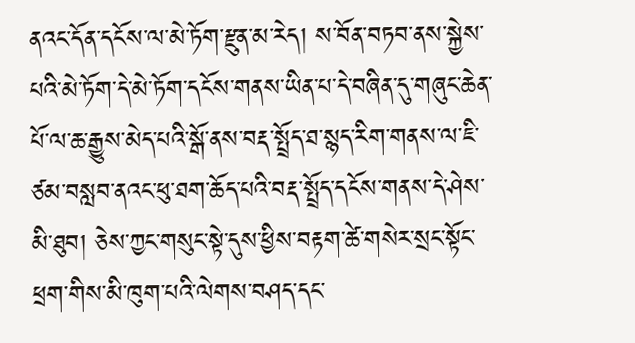ནའང་དོན་དངོས་ལ་མེ་ཏོག་རྫུན་མ་རེད། ས་བོན་བཏབ་ནས་སྐྱེས་པའི་མེ་ཏོག་དེ་མེ་ཏོག་དངོས་གནས་ཡིན་པ་དེ་བཞིན་དུ་གཞུང་ཆེན་པོ་ལ་ཆ་རྒྱུས་མེད་པའི་སྒོ་ནས་བརྡ་སྤྲོད་ཐ་སྙད་རིག་གནས་ལ་ཇི་ཙམ་བསླབ་ནའང་ཕུ་ཐག་ཆོད་པའི་བརྡ་སྤྲོད་དངོས་གནས་དེ་ཤེས་མི་ཐུབ། ཅེས་ཀྱང་གསུང་སྟེ་དུས་ཕྱིས་བརྟག་ཚེ་གསེར་སྲང་སྟོང་ཕྲག་གིས་མི་ཁུག་པའི་ལེགས་བཤད་དང་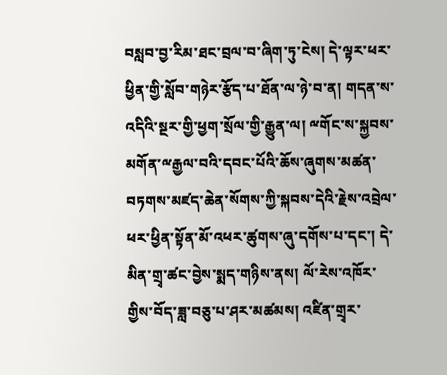བསླབ་བྱ་རིམ་ཐང་བྲལ་བ་ཞིག་ཏུ་ངེས། དེ་ལྟར་ཕར་ཕྱིན་གྱི་སློབ་གཉེར་རྩོད་པ་ཐོན་ལ་ཉེ་བ་ན། གདན་ས་འདིའི་སྔར་གྱི་ཕྱག་སྲོལ་གྱི་རྒྱུན་ལ། ྋགོང་ས་སྐྱབས་མགོན་ྋརྒྱལ་བའི་དབང་པོའི་ཆོས་ཞུགས་མཚན་བཏགས་མཛད་ཆེན་སོགས་ཀྱི་སྐབས་དེའི་རྗེས་འབྲེལ་ཕར་ཕྱིན་སྟོན་མོ་འཕར་ཚུགས་ཞུ་དགོས་པ་དང་། དེ་མིན་གྲྭ་ཚང་བྱེས་སྨད་གཉིས་ནས། ལོ་རེས་འཁོར་གྱིས་བོད་ཟླ་བཅུ་པ་ཤར་མཚམས། འཛིན་གྲྭར་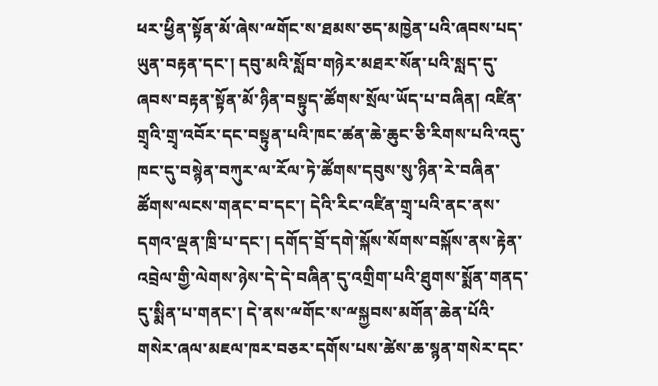ཕར་ཕྱིན་སྟོན་མོ་ཞེས་ྋགོང་ས་ཐམས་ཅད་མཁྱེན་པའི་ཞབས་པད་ཡུན་བརྟན་དང་། དབུ་མའི་སློབ་གཉེར་མཐར་སོན་པའི་སླད་དུ་ཞབས་བརྟན་སྟོན་མོ་ཉིན་བསྟུད་ཚོགས་སྲོལ་ཡོད་པ་བཞིན། འཛིན་གྲྭའི་གྲྭ་འབོར་དང་བསྟུན་པའི་ཁང་ཚན་ཆེ་ཆུང་ཅི་རིགས་པའི་འདུ་ཁང་དུ་བསྙེན་བཀུར་ལ་རོལ་ཏེ་ཚོགས་དབུས་སུ་ཉིན་རེ་བཞིན་ཚོགས་ལངས་གནང་བ་དང་། དེའི་རིང་འཛིན་གྲྭ་པའི་ནང་ནས་དགའ་ལྡན་ཁྲི་པ་དང་། དགོད་བྲོ་དགེ་སྐོས་སོགས་བསྐོས་ནས་རྟེན་འབྲེལ་གྱི་ལེགས་ཉེས་དེ་དེ་བཞིན་དུ་འགྲིག་པའི་ཐུགས་སྨོན་གནད་དུ་སྨིན་པ་གནང་། དེ་ནས་ྋགོང་ས་ྋསྐྱབས་མགོན་ཆེན་པོའི་གསེར་ཞལ་མཇལ་ཁར་བཅར་དགོས་པས་ཚེས་ཆ་སྙན་གསེར་དང་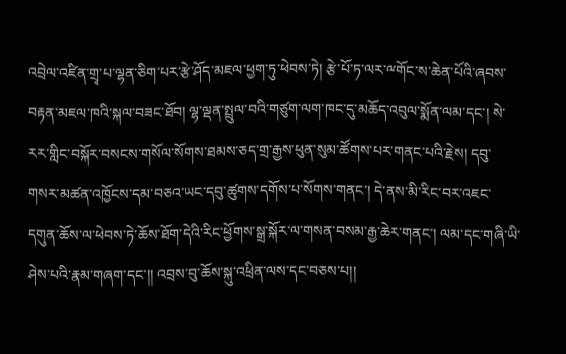འབྲེལ་འཛིན་གྲྭ་པ་ལྷན་ཅིག་པར་རྩེ་ཤོད་མཇལ་ཕྱག་ཏུ་ཕེབས་ཏེ། རྩེ་པོ་ཏ་ལར་ྋགོང་ས་ཆེན་པོའི་ཞབས་བརྟན་མཇལ་ཁའི་སྐལ་བཟང་ཐོབ། ལྷ་ལྡན་སྤྲུལ་བའི་གཙུག་ལག་ཁང་དུ་མཆོད་འབུལ་སྨོན་ལམ་དང་། སེ་རར་གླིང་བསྐོར་བསངས་གསོལ་སོགས་ཐམས་ཅད་གྲ་རྒྱས་ཕུན་སུམ་ཚོགས་པར་གནང་པའི་རྗེས། དབུ་གསར་མཚན་འཁྱོངས་དམ་བཅའ་ཡང་དབུ་ཚུགས་དགོས་པ་སོགས་གནང་། དེ་ནས་མི་རིང་བར་འཇང་དགུན་ཆོས་ལ་ཕེབས་ཏེ་ཆོས་ཐོག་དེའི་རིང་ཕྱོགས་སྒྲ་སྐོར་ལ་གསན་བསམ་རྒྱ་ཆེར་གནང་། ལམ་དང་གཞི་ཡི་ཤེས་པའི་རྣམ་གཞག་དང་།། འབྲས་བུ་ཆོས་སྐུ་འཕྲིན་ལས་དང་བཅས་པ།།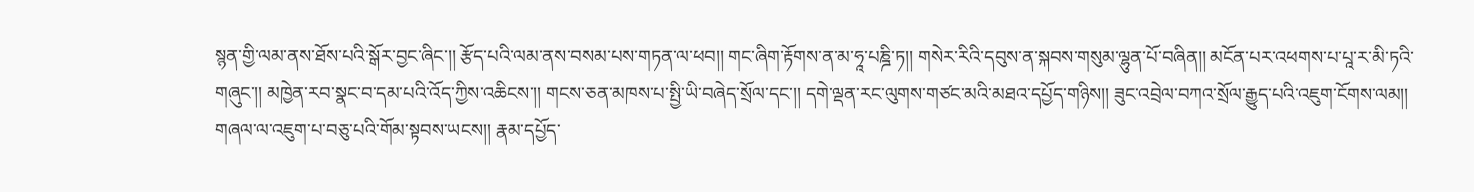སྙན་གྱི་ལམ་ནས་ཐོས་པའི་སྒོར་བྱང་ཞིང་།། རྩོད་པའི་ལམ་ནས་བསམ་པས་གཏན་ལ་ཕབ།། གང་ཞིག་རྟོགས་ན་མ་ཧཱ་པཎྜི་ཏ།། གསེར་རིའི་དབུས་ན་སྐབས་གསུམ་ལྷུན་པོ་བཞིན།། མངོན་པར་འཕགས་པ་པཱ་ར་མི་ཏའི་གཞུང་།། མཁྱེན་རབ་སྣང་བ་དམ་པའི་འོད་ཀྱིས་འཆིངས་།། གངས་ཅན་མཁས་པ་སྤྱི་ཡི་བཞེད་སྲོལ་དང་།། དགེ་ལྡན་རང་ལུགས་གཙང་མའི་མཐའ་དཔྱོད་གཉིས།། ཟུང་འབྲེལ་བཀའ་སྲོལ་རྒྱུད་པའི་འཇུག་ངོགས་ལམ།། གཞལ་ལ་འཇུག་པ་བཅུ་པའི་གོམ་སྟབས་ཡངས།། རྣམ་དཔྱོད་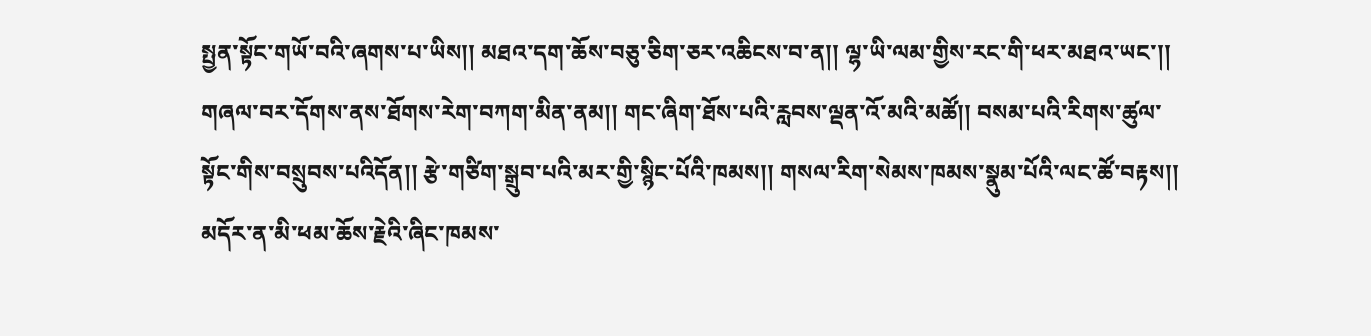སྤྱན་སྟོང་གཡོ་བའི་ཞགས་པ་ཡིས།། མཐའ་དག་ཆོས་བཅུ་ཅིག་ཅར་འཆིངས་བ་ན།། ལྷ་ཡི་ལམ་གྱིས་རང་གི་ཕར་མཐའ་ཡང་།། གཞལ་བར་དོགས་ནས་ཐོགས་རེག་བཀག་མིན་ནམ།། གང་ཞིག་ཐོས་པའི་རླབས་ལྡན་འོ་མའི་མཚོ།། བསམ་པའི་རིགས་ཚུལ་སྟོང་གིས་བསྲུབས་པའིདོན།། རྩེ་གཙིག་སྒྲུབ་པའི་མར་གྱི་སྙིང་པོའི་ཁམས།། གསལ་རིག་སེམས་ཁམས་སྣུམ་པོའི་ལང་ཚོ་བརྟས།། མདོར་ན་མི་ཕམ་ཆོས་རྗེའི་ཞིང་ཁམས་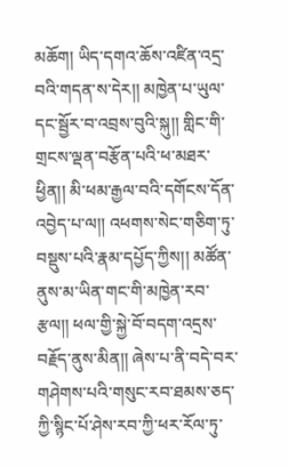མཆོག། ཡིད་དགའ་ཆོས་འཛིན་འདྲ་བའི་གདན་ས་དེར།། མཁྱེན་པ་ཡུལ་དང་སྦྱོར་བ་འབྲས་བུའི་སྐུ།། གླིང་གི་གྲངས་ལྡན་བརྩོན་པའི་ཕ་མཐར་ཕྱིན།། མི་ཕམ་རྒྱལ་བའི་དགོངས་དོན་འབྱེད་པ་ལ།། འཕགས་སེང་གཅིག་ཏུ་བསྡུས་པའི་རྣམ་དཔྱོད་ཀྱིས།། མཚོན་ནུས་མ་ཡིན་གང་གི་མཁྱེན་རབ་རྩལ།། ཕལ་གྱི་སྐྱེ་བོ་བདག་འདྲས་བརྗོད་ནུས་མིན།། ཞེས་པ་ནི་བདེ་བར་གཤེགས་པའི་གསུང་རབ་ཐམས་ཅད་ཀྱི་སྙིང་པོ་ཤེས་རབ་ཀྱི་ཕར་རོལ་ཏུ་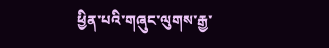ཕྱིན་པའི་གཞུང་ལུགས་རྒྱ་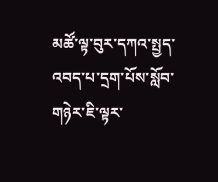མཚོ་ལྟ་བུར་དཀའ་སྤྱད་འབད་པ་དྲག་པོས་སློབ་གཉེར་ཇི་ལྟར་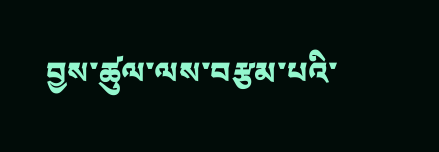བྱས་ཚུལ་ལས་བརྩམ་པའི་